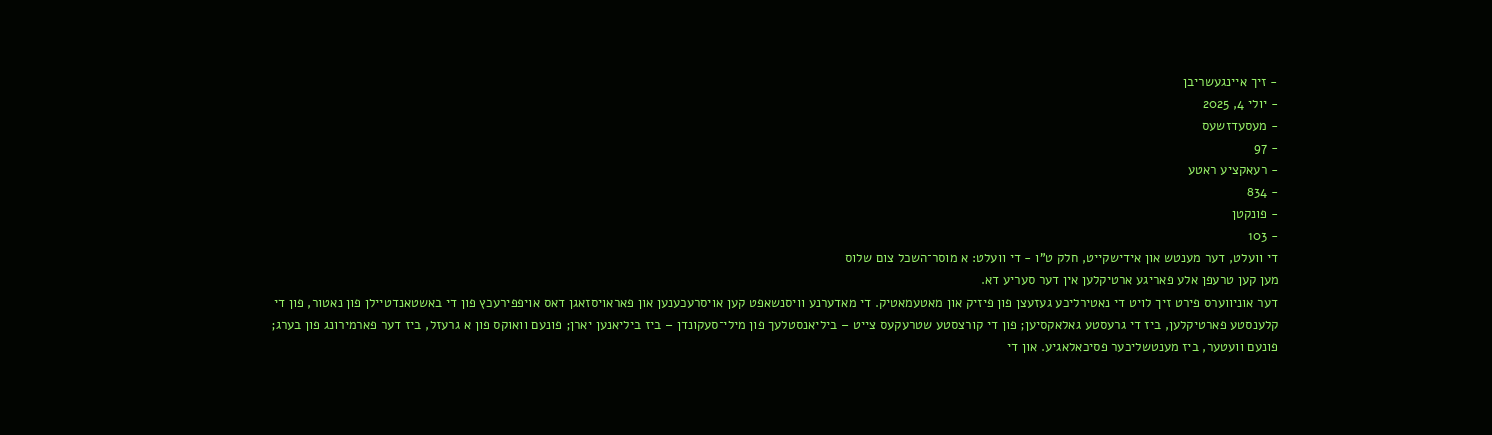- זיך איינגעשריבן
- יולי 4, 2025
- מעסעדזשעס
- 97
- רעאקציע ראטע
- 834
- פונקטן
- 103
די וועלט, דער מענטש און אידישקייט, חלק ט"ו - די וועלט: א מוסר־השכל צום שלוס
מען קען טרעפן אלע פאריגע ארטיקלען אין דער סעריע דא.
דער אוניווערס פירט זיך לויט די נאטירליכע געזעצן פון פיזיק און מאטעמאטיק. די מאדערנע וויסנשאפט קען אויסרעכענען און פאראויסזאגן דאס אויפפירעכץ פון די באשטאנדטיילן פון נאטור, פון די קלענסטע פארטיקלען, ביז די גרעסטע גאלאקסיען; פון די קורצסטע שטרעקעס צייט – ביליאנסטלעך פון מילי־סעקונדן – ביז ביליאנען יארן; פונעם וואוקס פון א גרעזל, ביז דער פארמירונג פון בערג; פונעם וועטער, ביז מענטשליכער פסיכאלאגיע. און די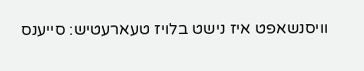וויסנשאפט איז נישט בלויז טעארעטיש: סייענס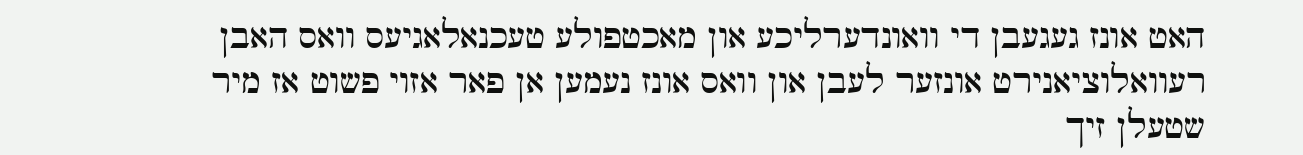האט אונז געגעבן די וואונדערליכע און מאכטפולע טעכנאלאגיעס וואס האבן רעוואלוציאנירט אונזער לעבן און וואס אונז נעמען אן פאר אזוי פשוט אז מיר שטעלן זיך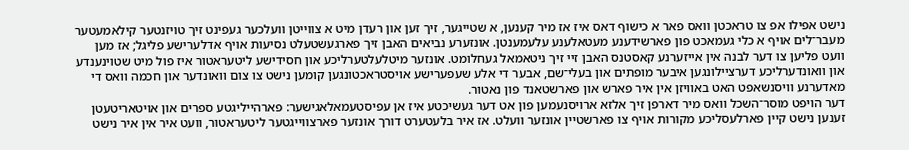נישט אפילו אפ צו טראכטן וואס פאר א כישוף דאס איז אז מיר קענען, א שטייגער, זיך זען און רעדן מיט א צווייטן וועלכער געפינט זיך טויזנטער קילאמעטער מעבר־לים אויף א כלי געמאכט פון פארשידענע מעטאלענע עלעמענטן. אונזערע נביאים האבן זיך פארגעשטעלט נסיעות אויף אדלערישע פליגל; אז מען וועט פליען צו דער לבנה אין אייזערנע קאסטנס האבן זיי זיך ניטאמאל געחלומט. אונזער מיטלעלטערליכע און חסידישע ליטעראטור איז פול מיט שטוינענדע און וואונדערליכע דערציילונגען איבער מופתים און בעלי־שם, אבער די אלע שעפערישע אויסטראכטונגען קומען נישט צו צום וואונדער און חכמה וואס די מאדערנע וויסנשאפט האט באוויזן אין איר פארש און פארשטאנד פון נאטור.
דער הויפט מוסר־השכל וואס מיר דארפן זיך אלזא ארויסנעמען פון אט דער געשיכטע איז אן עפיסטעמאלאגישער: פארהייליגטע ספרים און אויטאריטעטן זענען נישט קיין פארלעסליכע מקורות אויף צו פארשטיין אונזער וועלט. אז איר בלעטערט דורך אונזער פארצווייגטער ליטעראטור, וועט איר אין איר נישט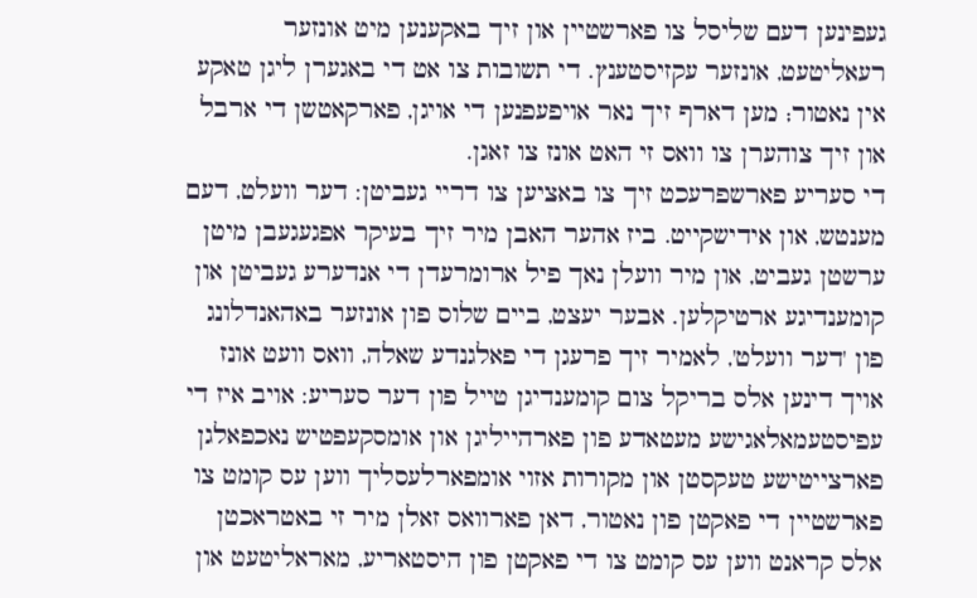געפינען דעם שליסל צו פארשטיין און זיך באקענען מיט אונזער רעאליטעט, אונזער עקזיסטענץ. די תשובות צו אט די באגערן ליגן טאקע אין נאטור; מען דארף זיך נאר אויפעפנען די אויגן, פארקאטשן די ארבל און זיך צוהערן צו וואס זי האט אונז צו זאגן.
די סעריע פארשפרעכט זיך צו באציען צו דריי געביטן: דער וועלט, דעם מענטש, און אידישקייט. ביז אהער האבן מיר זיך בעיקר אפגעגעבן מיטן ערשטן געביט, און מיר וועלן נאך פיל ארומרעדן די אנדערע געביטן און קומענדיגע ארטיקלען. אבער יעצט, ביים שלוס פון אונזער באהאנדלונג פון 'דער וועלט', לאמיר זיך פרעגן די פאלגנדע שאלה, וואס וועט אונז אויך דינען אלס בריקל צום קומענדיגן טייל פון דער סעריע: אויב איז די עפיסטעמאלאגישע מעטאדע פון פארהייליגן און אומסקעפטיש נאכפאלגן פארצייטישע טעקסטן און מקורות אזוי אומפארלעסליך ווען עס קומט צו פארשטיין די פאקטן פון נאטור, דאן פארוואס זאלן מיר זי באטראכטן אלס קראנט ווען עס קומט צו די פאקטן פון היסטאריע, מאראליטעט און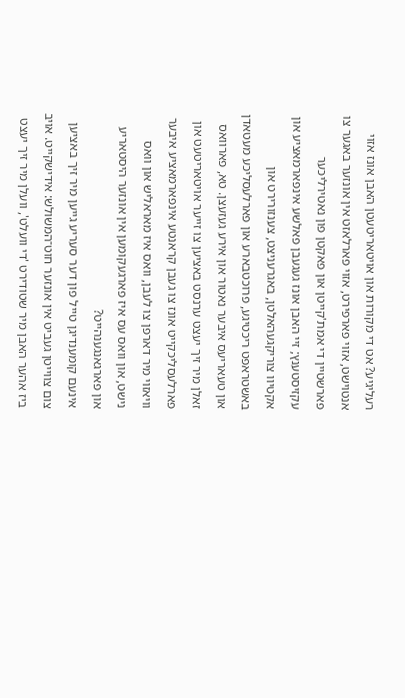רעליגיע? אט די מקורות און אויטאריטעטן האבן אונז אזוי אנטוישט, אזוי פארפירט, אזוי פארלאזט אין אונזער באגער צו פארשטיין די אמת'קייטן און פאקטן פון נאטירליכער עקזיסטענץ; זיי האבן אונז געגעבן פאלשע אינפארמאציע און אקטיוו צוריקגעהאלטן, באגרעניצט, צענזורירט און באשטראפט ריכטיגע, פרוכטבארע און פארלעסליכע מעטאדן און טעאריעס איבער נאטור און אירע געזעצן. טא, פארוואס זאלן מיר זיך יעצט ערנסט באציען צו זייער אויטאריטעט און פארלעסליכקייט אונז צו געבן קראנטע אינפארמאציע איבער וויאזוי מיר דארפן צו לעבן, וואס איז מאראליש און וואס נישט, און וואס עס איז פארגעקומען אין אונזער היסטאריע און פארגאנגענהייט?
אינעם קומענדיגן טייל פון דער סעריע גייען מיר זיך באציען צום צווייטן געביט אין אונזער חוט־המשולש: אידישקייט. אויב ביז אהער האבן מיר שטודירט 'די וועלט', וועלן מיר זיך יעצט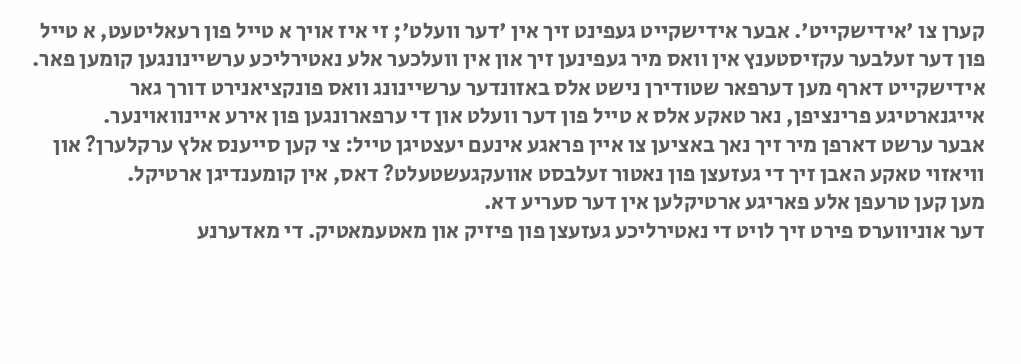קערן צו 'אידישקייט'. אבער אידישקייט געפינט זיך אין 'דער וועלט'; זי איז אויך א טייל פון רעאליטעט, א טייל פון דער זעלבער עקזיסטענץ אין וואס מיר געפינען זיך און אין וועלכער אלע נאטירליכע ערשיינונגען קומען פאר. אידישקייט דארף מען דערפאר שטודירן נישט אלס באזונדער ערשיינונג וואס פונקציאנירט דורך גאר אייגנארטיגע פרינציפן, נאר טאקע אלס א טייל פון דער וועלט און די ערפארונגען פון אירע איינוואוינער.
אבער ערשט דארפן מיר זיך נאך באציען צו איין פראגע אינעם יעצטיגן טייל: צי קען סייענס אלץ ערקלערן? און וויאזוי טאקע האבן זיך די געזעצן פון נאטור זעלבסט אוועקגעשטעלט? דאס, אין קומענדיגן ארטיקל.
מען קען טרעפן אלע פאריגע ארטיקלען אין דער סעריע דא.
דער אוניווערס פירט זיך לויט די נאטירליכע געזעצן פון פיזיק און מאטעמאטיק. די מאדערנע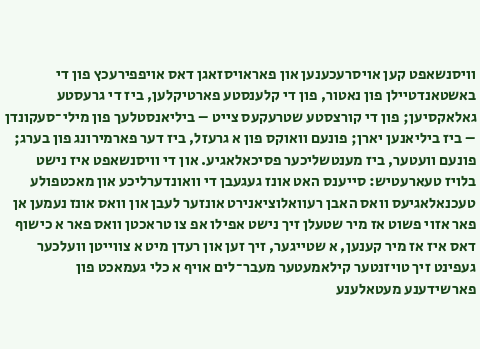וויסנשאפט קען אויסרעכענען און פאראויסזאגן דאס אויפפירעכץ פון די באשטאנדטיילן פון נאטור, פון די קלענסטע פארטיקלען, ביז די גרעסטע גאלאקסיען; פון די קורצסטע שטרעקעס צייט – ביליאנסטלעך פון מילי־סעקונדן – ביז ביליאנען יארן; פונעם וואוקס פון א גרעזל, ביז דער פארמירונג פון בערג; פונעם וועטער, ביז מענטשליכער פסיכאלאגיע. און די וויסנשאפט איז נישט בלויז טעארעטיש: סייענס האט אונז געגעבן די וואונדערליכע און מאכטפולע טעכנאלאגיעס וואס האבן רעוואלוציאנירט אונזער לעבן און וואס אונז נעמען אן פאר אזוי פשוט אז מיר שטעלן זיך נישט אפילו אפ צו טראכטן וואס פאר א כישוף דאס איז אז מיר קענען, א שטייגער, זיך זען און רעדן מיט א צווייטן וועלכער געפינט זיך טויזנטער קילאמעטער מעבר־לים אויף א כלי געמאכט פון פארשידענע מעטאלענע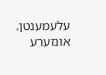עלעמענטן. אונזערע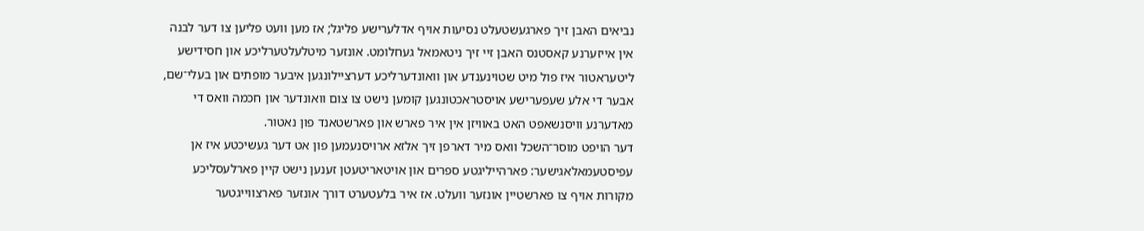נביאים האבן זיך פארגעשטעלט נסיעות אויף אדלערישע פליגל; אז מען וועט פליען צו דער לבנה אין אייזערנע קאסטנס האבן זיי זיך ניטאמאל געחלומט. אונזער מיטלעלטערליכע און חסידישע ליטעראטור איז פול מיט שטוינענדע און וואונדערליכע דערציילונגען איבער מופתים און בעלי־שם, אבער די אלע שעפערישע אויסטראכטונגען קומען נישט צו צום וואונדער און חכמה וואס די מאדערנע וויסנשאפט האט באוויזן אין איר פארש און פארשטאנד פון נאטור.
דער הויפט מוסר־השכל וואס מיר דארפן זיך אלזא ארויסנעמען פון אט דער געשיכטע איז אן עפיסטעמאלאגישער: פארהייליגטע ספרים און אויטאריטעטן זענען נישט קיין פארלעסליכע מקורות אויף צו פארשטיין אונזער וועלט. אז איר בלעטערט דורך אונזער פארצווייגטער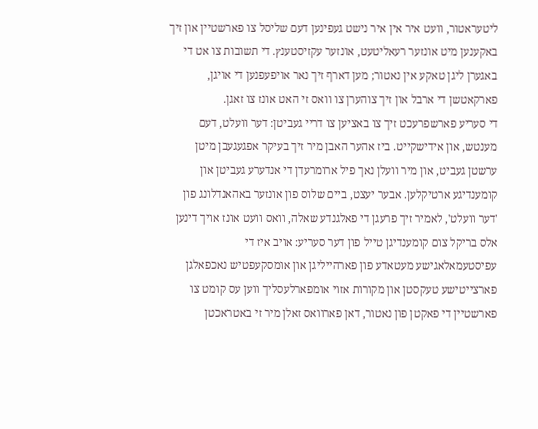ליטעראטור, וועט איר אין איר נישט געפינען דעם שליסל צו פארשטיין און זיך באקענען מיט אונזער רעאליטעט, אונזער עקזיסטענץ. די תשובות צו אט די באגערן ליגן טאקע אין נאטור; מען דארף זיך נאר אויפעפנען די אויגן, פארקאטשן די ארבל און זיך צוהערן צו וואס זי האט אונז צו זאגן.
די סעריע פארשפרעכט זיך צו באציען צו דריי געביטן: דער וועלט, דעם מענטש, און אידישקייט. ביז אהער האבן מיר זיך בעיקר אפגעגעבן מיטן ערשטן געביט, און מיר וועלן נאך פיל ארומרעדן די אנדערע געביטן און קומענדיגע ארטיקלען. אבער יעצט, ביים שלוס פון אונזער באהאנדלונג פון 'דער וועלט', לאמיר זיך פרעגן די פאלגנדע שאלה, וואס וועט אונז אויך דינען אלס בריקל צום קומענדיגן טייל פון דער סעריע: אויב איז די עפיסטעמאלאגישע מעטאדע פון פארהייליגן און אומסקעפטיש נאכפאלגן פארצייטישע טעקסטן און מקורות אזוי אומפארלעסליך ווען עס קומט צו פארשטיין די פאקטן פון נאטור, דאן פארוואס זאלן מיר זי באטראכטן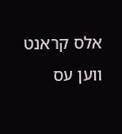אלס קראנט ווען עס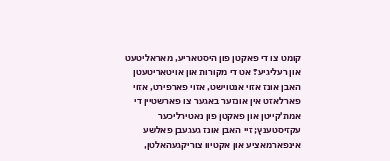קומט צו די פאקטן פון היסטאריע, מאראליטעט און רעליגיע? אט די מקורות און אויטאריטעטן האבן אונז אזוי אנטוישט, אזוי פארפירט, אזוי פארלאזט אין אונזער באגער צו פארשטיין די אמת'קייטן און פאקטן פון נאטירליכער עקזיסטענץ; זיי האבן אונז געגעבן פאלשע אינפארמאציע און אקטיוו צוריקגעהאלטן,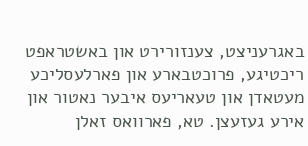באגרעניצט, צענזורירט און באשטראפט ריכטיגע, פרוכטבארע און פארלעסליכע מעטאדן און טעאריעס איבער נאטור און אירע געזעצן. טא, פארוואס זאלן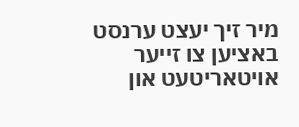מיר זיך יעצט ערנסט באציען צו זייער אויטאריטעט און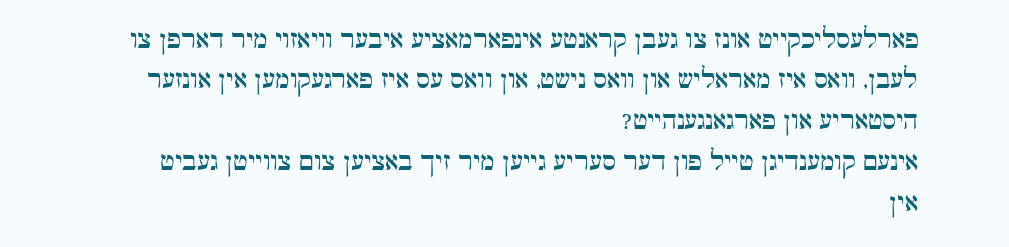פארלעסליכקייט אונז צו געבן קראנטע אינפארמאציע איבער וויאזוי מיר דארפן צו לעבן, וואס איז מאראליש און וואס נישט, און וואס עס איז פארגעקומען אין אונזער היסטאריע און פארגאנגענהייט?
אינעם קומענדיגן טייל פון דער סעריע גייען מיר זיך באציען צום צווייטן געביט אין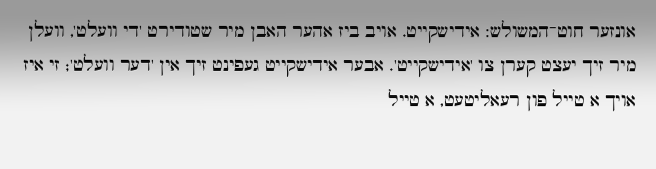אונזער חוט־המשולש: אידישקייט. אויב ביז אהער האבן מיר שטודירט 'די וועלט', וועלן מיר זיך יעצט קערן צו 'אידישקייט'. אבער אידישקייט געפינט זיך אין 'דער וועלט'; זי איז אויך א טייל פון רעאליטעט, א טייל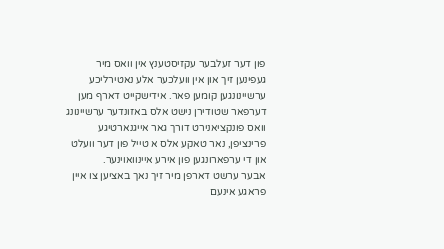פון דער זעלבער עקזיסטענץ אין וואס מיר געפינען זיך און אין וועלכער אלע נאטירליכע ערשיינונגען קומען פאר. אידישקייט דארף מען דערפאר שטודירן נישט אלס באזונדער ערשיינונג וואס פונקציאנירט דורך גאר אייגנארטיגע פרינציפן, נאר טאקע אלס א טייל פון דער וועלט און די ערפארונגען פון אירע איינוואוינער.
אבער ערשט דארפן מיר זיך נאך באציען צו איין פראגע אינעם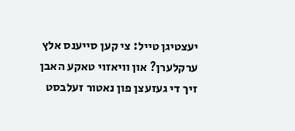יעצטיגן טייל: צי קען סייענס אלץ ערקלערן? און וויאזוי טאקע האבן זיך די געזעצן פון נאטור זעלבסט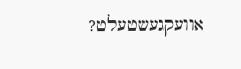אוועקגעשטעלט?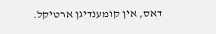דאס, אין קומענדיגן ארטיקל.